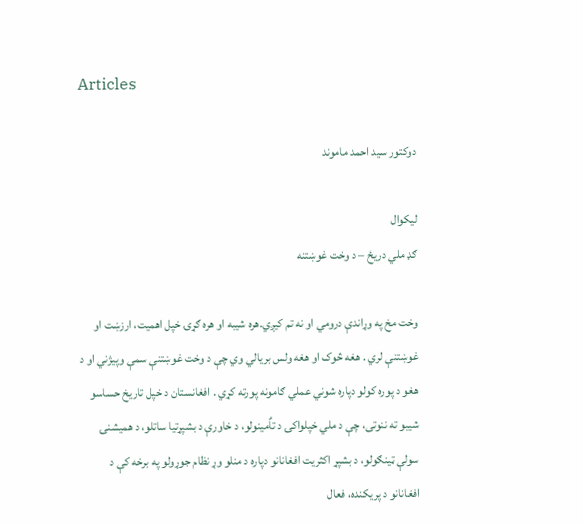Articles

دوکتور سید احمد ماموند

لیکوال
ګډ ملي دريځ – د وخت غوښتنه

وخت مخ په وړاندې درومي او نه تم کيږي.هره شيبه او هره ګړۍ خپل اهميت، ارزښت او غوښتنې لري . هغه څوک او هغه ولس بريالي وي چې د وخت غوښتنې سمې وپيژني او د هغو د پوره کولو دپاره شوني عملي ګامونه پورته کړي . افغانستان د خپل تاريخ حساسو شيبو ته ننوتی، چې د ملي خپلواکۍ د تاٌمينولو، د خاورې د بشپړتيا ساتلو، د هميشنۍ سولې ټينګولو، د بشپړ اکثريت افغانانو دپاره د منلو وړ نظام جوړولو په برخه کې د افغانانو د پريکنده، فعال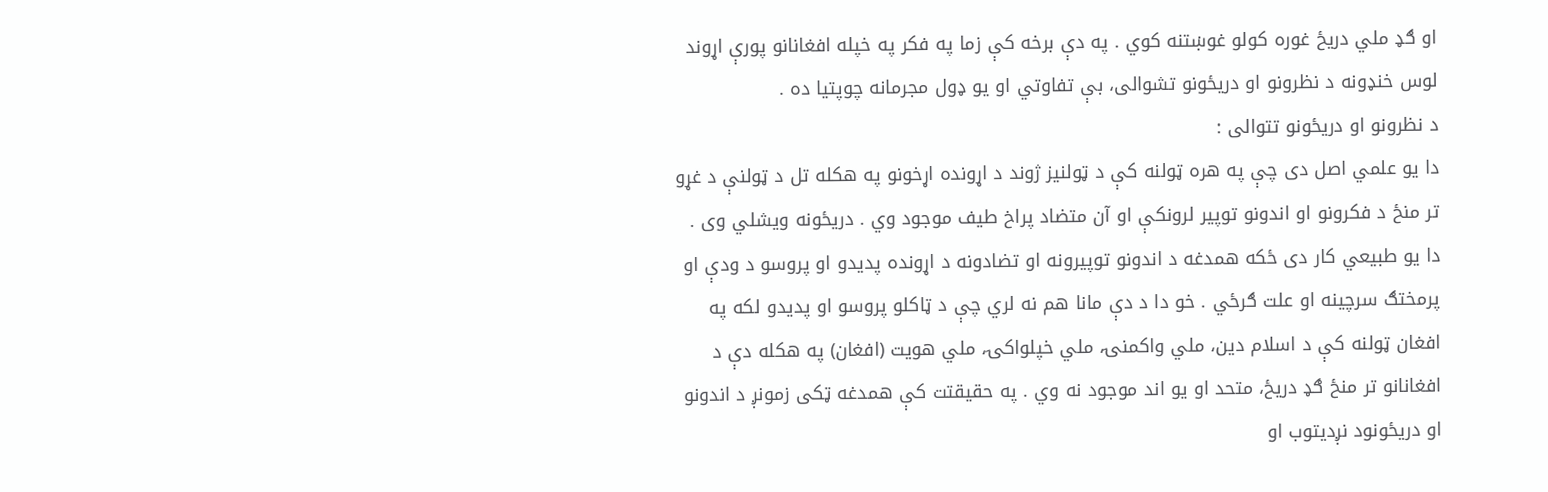او ګډ ملي دريځ غوره کولو غوښتنه کوي . په دې برخه کې زما په فکر په خپله افغانانو پورې اړوند لوس خنډونه د نظرونو او دريځونو تشوالی، بې تفاوتي او يو ډول مجرمانه چوپتيا ده .
د نظرونو او دريځونو تتوالی :
دا يو علمي اصل دی چې په هره ټولنه کې د ټولنيز ژوند د اړونده اړخونو په هکله تل د ټولنې د غړو تر منځ د فکرونو او اندونو توپير لرونکې او آن متضاد پراخ طيف موجود وي . دريځونه ويشلي وی . دا يو طبيعي کار دی ځکه همدغه د اندونو توپيرونه او تضادونه د اړونده پديدو او پروسو د ودې او پرمختګ سرچينه او علت ګرځي . خو دا د دې مانا هم نه لري چې د ټاکلو پروسو او پديدو لکه په افغان ټولنه کې د اسلام دين، ملي واکمنۍ، ملي خپلواکۍ، ملي هويت (افغان) په هکله دې د افغانانو تر منځ ګډ دريځ، متحد او يو اند موجود نه وي . په حقيقتت کې همدغه ټکی زمونږ د اندونو او دريځونود نږديتوب او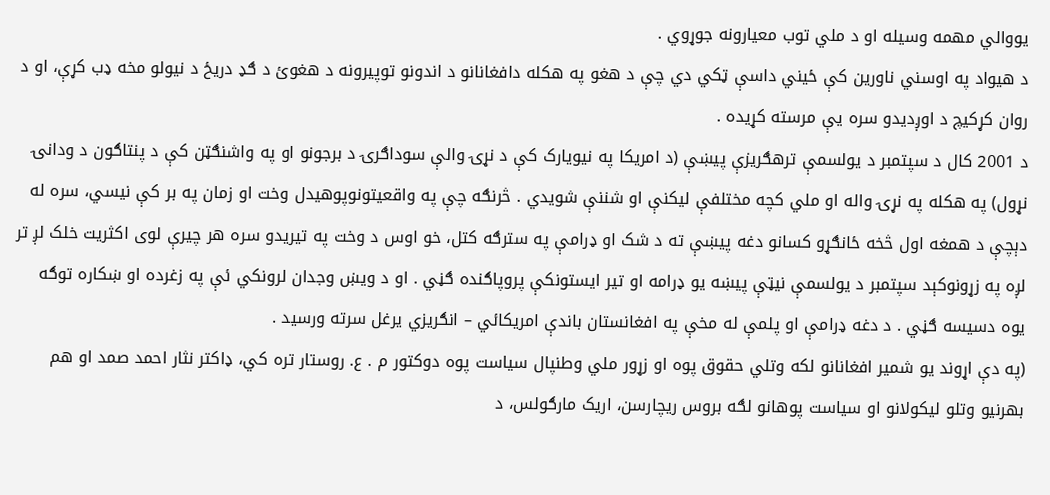يووالي مهمه وسيله او د ملي توب معيارونه جوړوي .
د هيواد په اوسني ناورين کې ځيني داسې ټکي دي چې د هغو په هکله دافغانانو د اندونو توپيرونه د هغوئ د ګډ دريځ د نيولو مخه ډب کړې، او د روان کړکيچ د اوږديدو سره يې مرسته کړيده .
د 2001 کال د سپتمبر د يولسمې ترهګريزې پيښې (د امريکا په نيويارک کې د نړۍ والې سوداګرۍ د برجونو او په واشنګټن کې د پنتاګون د ودانۍ نړول) په هکله په نړۍ واله او ملي کچه مختلفې ليکنې او شننې شويدي . څرنګه چې په واقعيتونوپوهيدل وخت او زمان په بر کې نيسي، سره له دېچې د همغه اول څخه ځانګړو کسانو دغه پيښې ته د شک او ډرامې په سترګه کتل، خو اوس د وخت په تيريدو سره هر چيرې لوی اکثريت خلک لږ تر لږه په زړونوکېد سپتمبر د يولسمې نيټې پيښه يو ډرامه او تير ايستونکې پروپاګنده ګڼي . او د ويښ وجدان لرونکي ئې په زغرده او ښکاره توګه یوه دسيسه ګڼي . د دغه ډرامې او پلمې له مخې په افغانستان باندې امريکائي – انګريزي يرغل سرته ورسيد .
(په دې اړوند يو شمير افغانانو لکه وتلي حقوق پوه او زړور ملي وطنپال سياست پوه دوکتور م . ع. روستار تره کي، ډاکتر نثار احمد صمد او هم بهرنيو وتلو ليکولانو او سياست پوهانو لګه بروس ريچارسن، اريک مارګولس، د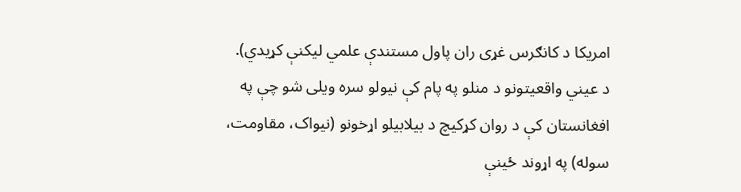امريکا د کانګرس غړی ران پاول مستندې علمي ليکنې کړيدي).
د عيني واقعيتونو د منلو په پام کې نيولو سره ويلی شو چې په افغانستان کې د روان کړکيچ د بيلابيلو اړخونو (نيواک، مقاومت، سوله) په اړوند ځينې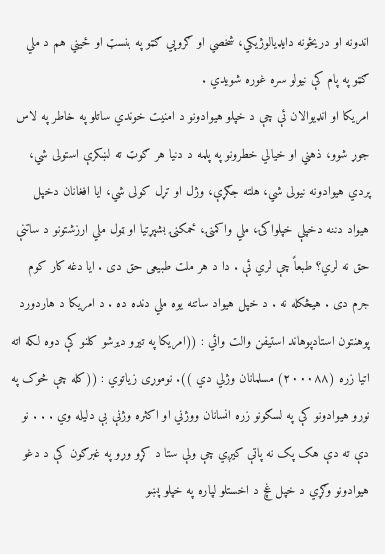اندونه او دريځونه دايډيالوژيکي، شخصي او ګروپي ګټو په بنسټ او ځيني هم د ملي ګټو په پام کې نيولو سره غوره شويدي .
امريکا او انډيوالان ئې چې د خپلو هيوادونو د امنيت خوندي ساتلو په خاطر په لاس جوړ شوو، ذهني او خيالي خطرونو په پلمه د دنيا هر ګوټ ته لښکرې استولی شي، پردي هيوادونه نيولی شي، هلته جګړې، وژل او تړل کولی شي، ايا افغانان دخپل هيواد دننه دخپلې خپلواکۍ، ملي واکمنۍ، ځمکنۍ بشپړتيا او ټول ملي ارزشتونو د ساتنې حق نه لري؟ طبعاً چې لري ئې . دا د هر ملت طبيعی حق دی . ايا دغه کار کوم جرم دی . هيڅکله نه . د خپل هيواد ساتنه يوه ملي دنده ده . د امريکا د هاردورد پوهنتون استادپوهاند استيفن والت وائي : ((امريکا په تيرو ديرشو کلنو کې دوه لکه اته اتيا زره (۲۰۰۰۸۸) مسلمانان وژلي دي )). نوموړی زياتوي : ((کله چې څوک په نورو هيوادونو کې په لسګونو زره انسانان ووژني او اکثره وژنې بې دليله وي . . . نو دې ته دې هک پک نه پاتې کيږي چې ولې ستا د کړو وړو په غبرګون کې د دغو هيوادونو وګړي د خپل غچ د اخستلو لپاره په خپلو پښو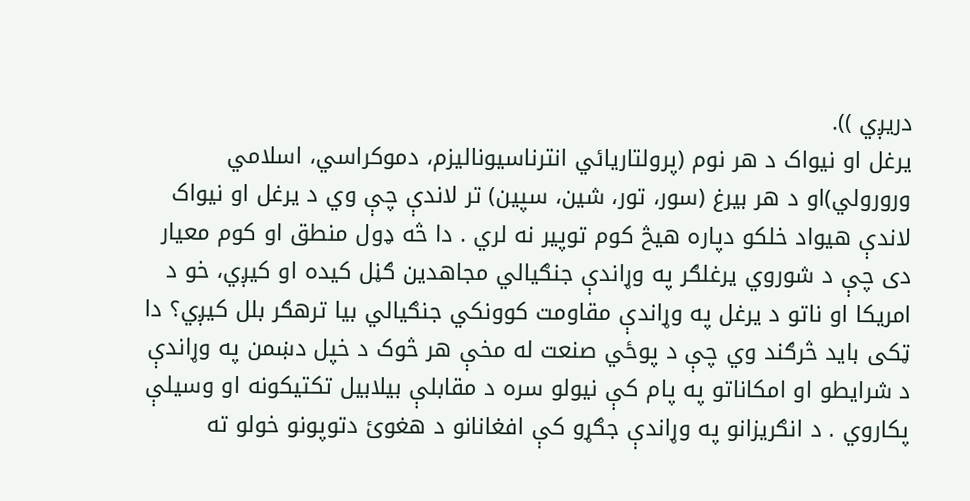دريږي )).
يرغل او نيواک د هر نوم (پرولتاريائي انترناسيوناليزم، دموکراسي، اسلامي ورورولي)او د هر بيرغ (سور، تور، شين، سپين) تر لاندې چې وي د يرغل او نيواک لاندې هيواد خلکو دپاره هيڅ کوم توپير نه لري . دا څه ډول منطق او کوم معيار دی چې د شوروي يرغلګر په وړاندې جنګيالي مجاهدين ګڼل کيده او کيږي، خو د امريکا او ناتو د يرغل په وړاندې مقاومت کوونکي جنګيالي بيا ترهګر بلل کيږي؟ دا ټکی بايد څرګند وي چې د پوځي صنعت له مخې هر څوک د خپل دښمن په وړاندې د شرایطو او امکاناتو په پام کې نيولو سره د مقابلې بيلابيل تکتيکونه او وسيلې پکاروي . د انګريزانو په وړاندې جګړو کې افغانانو د هغوئ دتوپونو خولو ته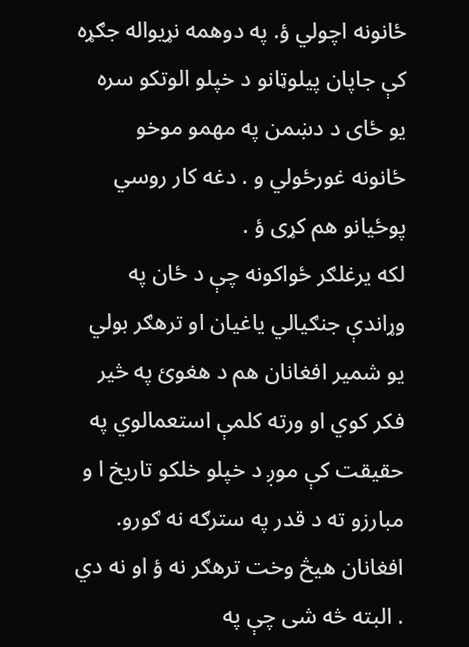ځانونه اچولي ؤ. په دوهمه نړيواله جګړه کې جاپان پيلوټانو د خپلو الوتکو سره يو ځای د دښمن په مهمو موخو ځانونه غورځولي و . دغه کار روسي پوځيانو هم کړی ؤ .
لکه يرغلګر ځواکونه چې د ځان په وړاندې جنګيالي ياغيان او ترهګر بولي يو شمير افغانان هم د هغوئ په څير فکر کوي او ورته کلمې استعمالوي په حقيقت کې موږ د خپلو خلکو تاريخ ا و مبارزو ته د قدر په سترګه نه ګورو. افغانان هيڅ وخت ترهګر نه ؤ او نه دي . البته څه شی چې په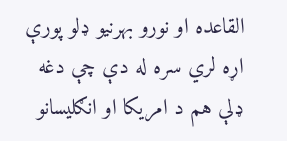القاعده او نورو بهرنيو ډلو پورې اړه لري سره له دې چې دغه ډلې هم د امريکا او انګليسانو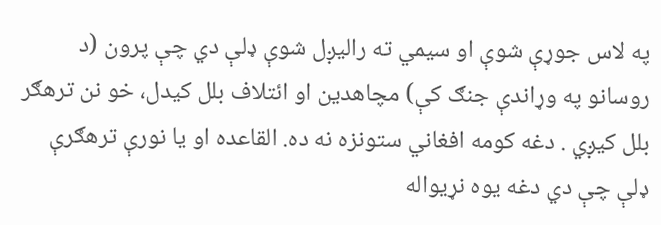په لاس جوړې شوې او سيمي ته راليږل شوې ډلې دي چې پرون (د روسانو په وړاندې جنګ کې) مچاهدين او ائتلاف بلل کيدل، خو نن ترهګر بلل کيږي . دغه کومه افغاني ستونزه نه ده. القاعده او يا نورې ترهګرې ډلې چې دي دغه يوه نړيواله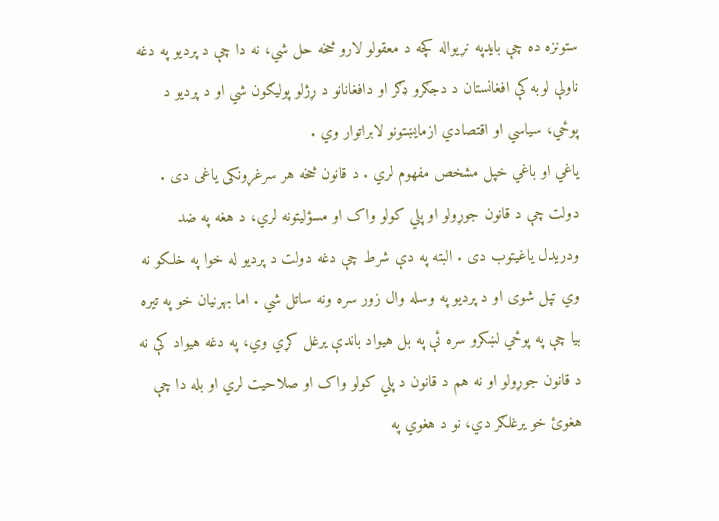ستونزه ده چې بايدپه نړيواله کچه د معقولو لارو څخه حل شي، نه دا چې د پرديو په دغه ناولې لوبه کې افغانستان د دجګرو ډګر او دافغانانو د ړژلو پوليګون شي او د پرديو د پوځي، سياسي او اقتصادي ازمايښتونو لابراتوار وي .
ياغي او باغي خپل مشخص مفهوم لري . د قانون څخه هر سرغړونکی ياغی دی . دولت چې د قانون جوړولو او پلي کولو واک او مسؤليتونه لري، د هغه په ضد ودريدل ياغيتوب دی . البته په دې شرط چې دغه دولت د پرديو له خوا په خلکو نه وي تپل شوی او د پرديو په وسله وال زور سره ونه ساتل شي . اما بهرنيان خو په تيره بيا چې په پوځي لښکرو سره ئې په بل هيواد باندې يرغل کړي وي، په دغه هيواد کې نه د قانون جوړولو او نه هم د قانون د پلي کولو واک او صلاحيت لري او بله دا چې هغوئ خو يرغلګر دي، نو د هغوي په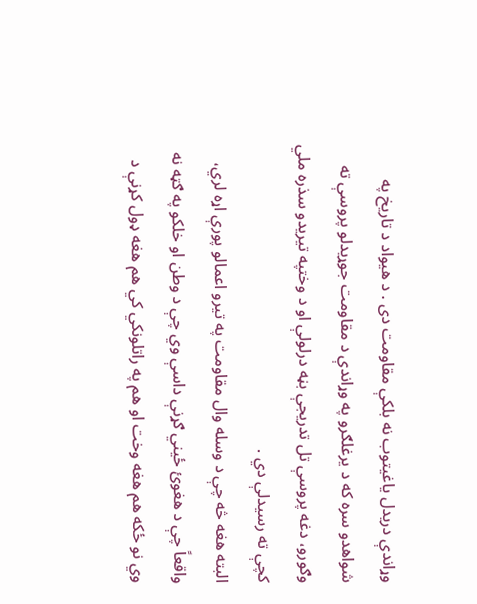وړاندې دريدل ياغيتوب نه بلکې مقاومت دی . د هيواد د تاريخ په شواهدو سره که د يرغلګرو په وړاندې د مقاومت جوړيدلو پروسې ته وګورو، دغه پروسې تل تدريجې بڼه درلولې او د وختپه تيريدو سذره ملي کچې ته رسيدلې دي .
البته هغه څه چې د وسله وال مقاومت په تيرو اعمالو پورې اړه لري، واقعاً چې د هغوئ ځيني ګړنې داسې وي چې د وطن او خلکو په ګټه نه وي نو ځکه هم هغه وخت او هم په راتلونکي کي هم هغه ډول کړنې د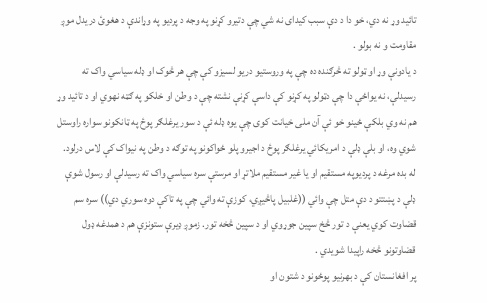تائيد وړ نه دي، خو دا د دې سبب کيدای نه شي چې دتيرو کړنو په وجه د پرديو په وړاندې د هغوئ دريدل موږ مقاومت و نه بولو .
د يادونې وړ او ټولو ته څرګنده ده چې په وروستيو دريو لسيزو کې چې هر څوک او ډله سياسي واک ته رسيدلې، نه يواځې دا چې دټولو په کړنو کې داسې کړنې نشته چې د وطن او خلکو په ګټه نهوي او د تائيد وړ هم نه وي بلکې ځينو خو ئې آن ملی خيانت کوی چې يوه ډله ئې د سور يرغلګر پوځ په ټانکونو سواره راوستل شوي وه، او بلې ډلې د امريکائي يرغلګر پوځ د اجيرو پلو ځواکونو په توګه د وطن په نيواک کې لاس درلود. له بده مرغه د پرديوپه مستقيم او يا غير مستقيم ملاتړ او مرستې سره سياسي واک ته رسيدلې او رسول شوې ډلې د پښتتو د دې متل چې وائي ((غلبيل پاڅيږي، کوزې ته وائي چې په تاکې دوه سوري دي)) سره سم قضاوت کوي يعنې د تور څخ سپين جوړوي او د سپين څخه تور. زموږ ډيرې ستونزې هم د همدغه ډول قضاوتونو څخه راپيدا شويدي .
پر افغانستان کې د بهرنيو پوځونو د شتون او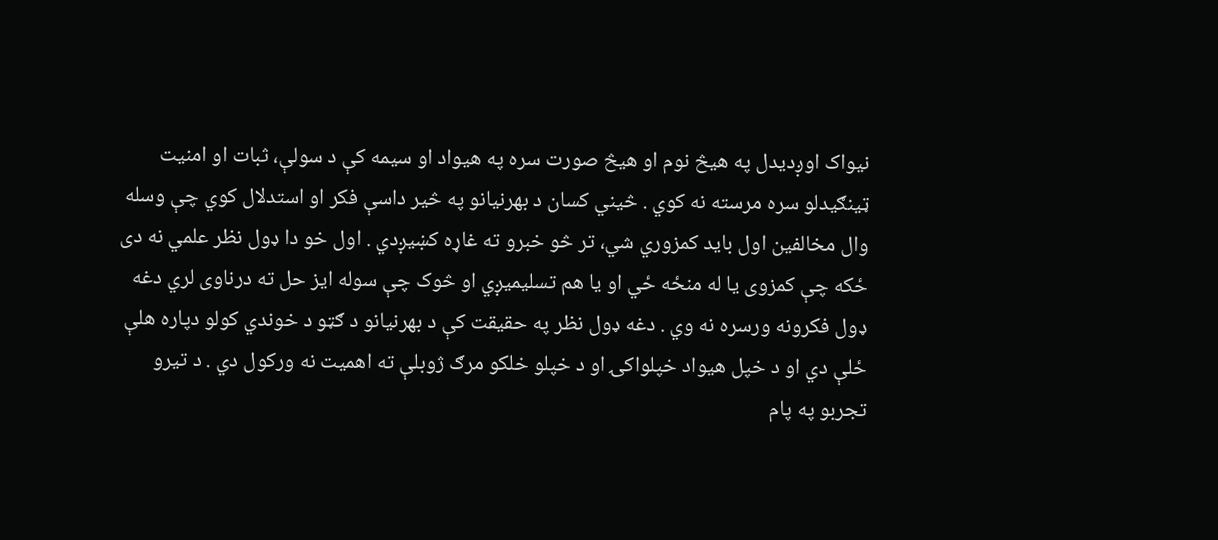نيواک اوږديدل په هيڅ نوم او هيڅ صورت سره په هيواد او سيمه کې د سولې، ثبات او امنيت ټينګيدلو سره مرسته نه کوي . څيني کسان د بهرنيانو په څير داسې فکر او استدلال کوي چې وسله وال مخالفين اول بايد کمزوري شي، تر څو خبرو ته غاړه کښيږدي . اول خو دا ډول نظر علمي نه دی ځکه چې کمزوی يا له منځه ځي او يا هم تسليميږي او څوک چې سوله ايز حل ته درناوی لري دغه ډول فکرونه ورسره نه وي . دغه ډول نظر په حقيقت کې د بهرنيانو د ګټو د خوندي کولو دپاره هلې ځلې دي او د خپل هيواد خپلواکۍ او د خپلو خلکو مرګ ژوبلې ته اهميت نه ورکول دي . د تيرو تجربو په پام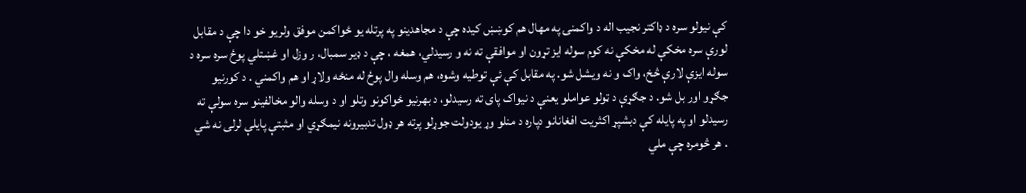کې نيولو سره د ډاکتر نجيب اله د واکمنۍ په مهال هم کوښښ کيده چې د مجاهدينو په پرتله يو ځواکمن موفق ولريو خو دا چې د مقابل لورې سره مخکې له مخکې نه کوم سوله ايز تړون او موافقې ته نه و رسيدلي، همغه ، چې د ډير سمبال، ر وزل او غښتلي پوځ سره سره د سوله ايزې لارې څخ، واک و نه ويشل شو. په مقابل کې ئې توطيه وشوه، هم وسله وال پوځ له منځه ولاړ او هم واکمني . د کورنيو جګړو اور بل شو. د جګړې د ټولو عواملو يعنې د نيواک پای ته رسيدلو، د بهرنيو ځواکونو وتلو او د وسله والو مخالفينو سره سولې ته رسيدلو او په پايله کې دبشپړ اکثريت افغانانو دپاره د منلو وړ يودولت جوړلو پرته هر ډول تدبيرونه نيمګړي او مثبتې پايلې لرلی نه شي . هر څومره چې ملي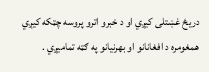دريځ غښتلی کيږي او د خبرو اترو پروسه چټکه کيږي همغومره د افغانانو او بهرنيانو په ګټه تماميږي .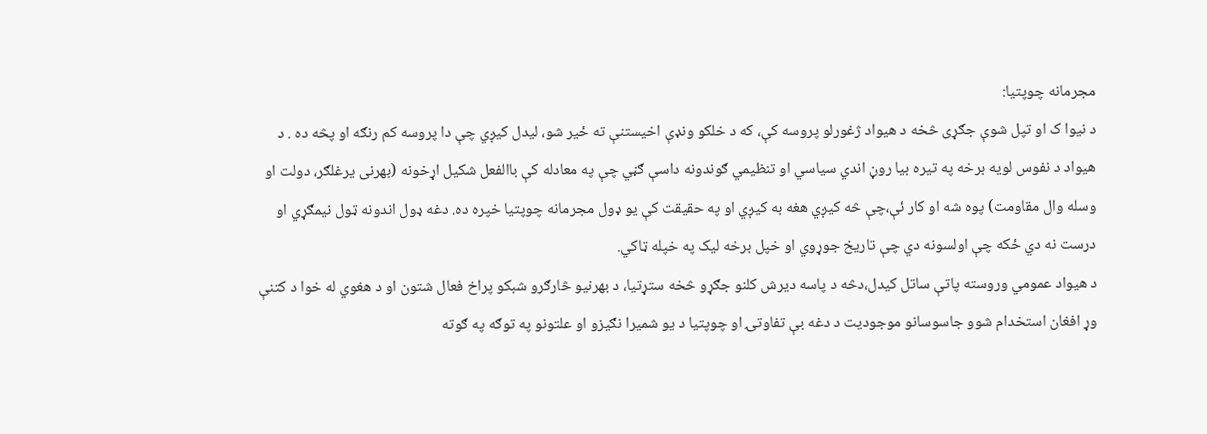مجرمانه چوپتيا:
د نيوا ک او تپل شوې جګړی څخه د هيواد ژغورلو پروسه کې، که د خلکو ونډې اخيستنې ته ځير شو، ليدل کيږي چې دا پروسه کم رنګه او پڅه ده . د هيواد د نفوس لويه برخه په تيره بيا روڼ اندي سياسي او تنظيمي ګوندونه داسې ګڼي چې په معادله کې باالفعل شکيل اړخونه (بهرنی يرغلګر، دولت او وسله وال مقاومت) پوه شه او کار ئې،چې څه کيږي هغه به کيږي او په حقيقت کې يو ډول مجرمانه چوپتيا خپره ده. دغه ډول اندونه ټول نيمګړي او درست نه دي ځکه چې اولسونه دي چې تاريخ جوړوي او خپل برخه ليک په خپله ټاکي.
د هيواد عمومي وروسته پاتې ساتل کيدل،دڅه د پاسه ديرش کلنو جګړو څخه ستړتيا، د بهرنيو څارګرو شبکو پراخ فعال شتون او د هغوي له خوا د کتنې وړ افغان استخدام شوو جاسوسانو موجوديت د دغه بې تفاوتۍ او چوپتيا د يو شميرا نګیزو او علتونو په توګه په ګوته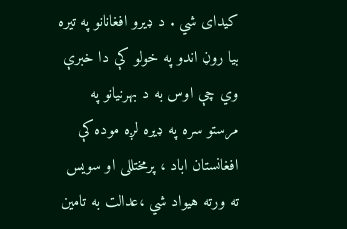کیدای شي . د ډیرو افغانانو په تیره بیا روڼ اندو په خولو کې دا خبرې وي چې اوس به د بهرنیانو په مرستو سره په ډیره لږه موده کې افغانستان اباد ، پرمختللی او سویس ته ورته هیواد شي ،عدالت به تامین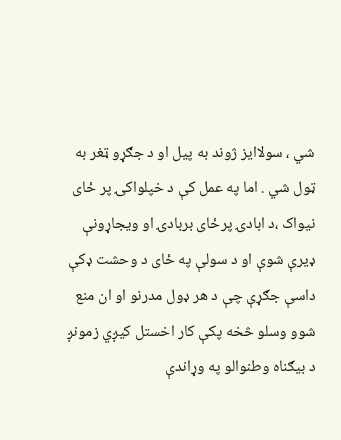شي ، سولاایز ژوند به پیل او د جګړو ټغر به ټول شي . اما په عمل کې د خپلواکۍ پر ځای نیواک ،د ابادۍ پرځای بربادۍ او ویجاړونې ډیرې شوې او د سولې په ځای د وحشت ډکې داسې جګړې چې د هر ډول مدرنو او ان منع شوو وسلو څخه پکې کار اخستل کیږي زمونږ د بیګناه وطنوالو په وړاندې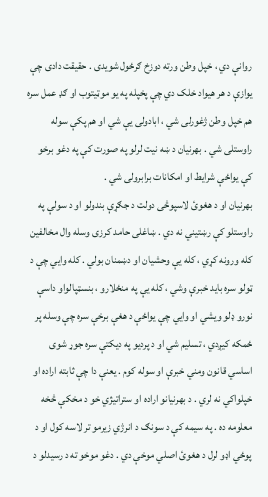روانې دي ، خپل وطن ورته دوزخ ګرځول شویدی . حقیقت دادی چې یوازې د هر هیواد خلک دي چې پخپله په یو موټیتوب او ګډ عمل سره هم خپل وطن ژغورلی شي ، ابادولی یې شي او هم پکې سوله راوستلی شي . بهرنیان د ښه نیت لرلو په صورت کې په دغو برخو کې یواځې شرایط او امکانات برابرولی شي .
بهرنیان او د هغوئ لاسپوڅی دولت د جګړې بندولو او د سولې په راوستلو کې رښتیني نه دي . ښاغلی حامد کرزی وسله وال مخالفین کله ورونه کړي ، کله یې وحشیان او دښمنان بولي . کله وایي چې د ټولو سره باید خبرې وشي ، کله یې په منځلارو ، بنسټپالواو داسې نورو ډلو ویشي او وایي چې یواځې د هغې برخې سره چې وسله پر ځمکه کیږدي ، تسلیم شي او د پردیو په دیکتې سره جوړ شوی اساسي قانون ومني خبرې او سوله کوم . یعنې دا چې ثابته اراده او خپلواکي نه لري . د بهرنیانو اراده او ستراتیژي خو د مخکې څخه معلومه ده . په سیمه کې د سونګ د انرژي زیرمو تر لاسه کول او د پوځي اډو لرل د هغوئ اصلي موخې دي . دغو موخو ته د رسیدلو د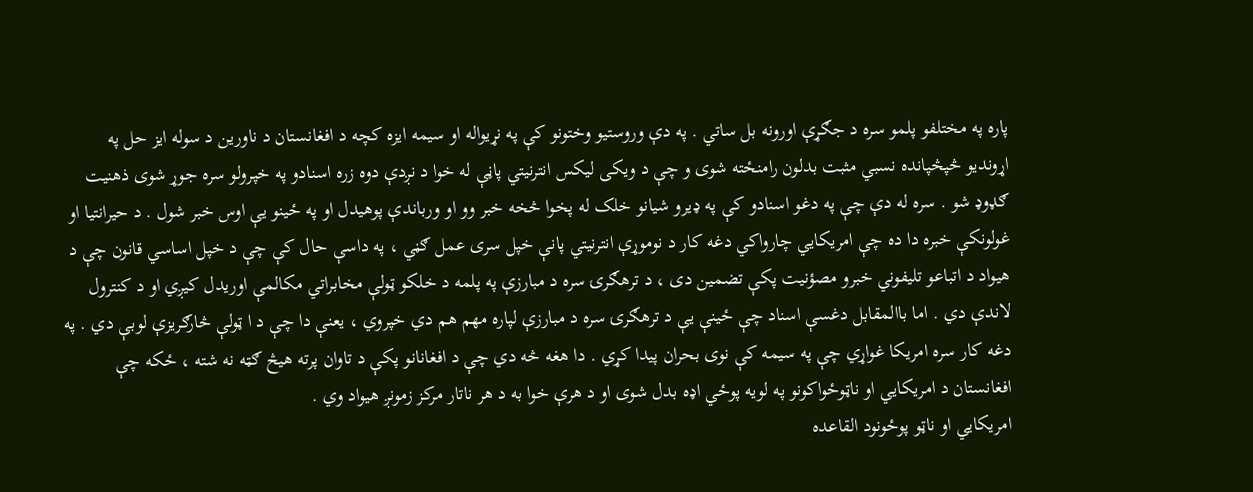پاره په مختلفو پلمو سره د جګړې اورونه بل ساتي . په دې وروستیو وختونو کې په نړیواله او سیمه ایزه کچه د افغانستان د ناورین د سوله ایز حل په اړوندیو څپڅپانده نسبي مثبت بدلون رامنځته شوی و چې د ویکی لیکس انترنیتي پاڼې له خوا د نږدې دوه زره اسنادو په خپرولو سره جوړ شوی ذهنیت ګډوډ شو . سره له دې چې په دغو اسنادو کې په ډیرو شیانو خلک له پخوا څخه خبر وو او ورباندې پوهیدل او په ځینو یې اوس خبر شول . د حیرانتیا او غولونکې خبره دا ده چې امریکایي چارواکي دغه کار د نوموړې انترنیتي پانې خپل سری عمل ګڼي ، په داسې حال کې چې د خپل اساسي قانون چې د هیواد د اتباعو تلیفوني خبرو مصؤنیت پکې تضمین دی ، د ترهګرۍ سره د مبارزې په پلمه د خلکو ټولې مخابراتي مکالمې اوریدل کیږي او د کنترول لاندې دي . اما باالمقابل دغسې اسناد چې ځینې یې د ترهګرۍ سره د مبارزې لپاره مهم هم دي خپروي ، یعنې دا چې د ا ټولې څارګریزې لوبې دي . په دغه کار سره امریکا غواړي چې په سیمه کې نوی بحران پیدا کړي . دا هغه څه دي چې د افغانانو پکې د تاوان پرته هیڅ ګټه نه شته ، ځکه چې افغانستان د امریکایي او ناټوځواکونو په لویه پوځي اډه بدل شوی او د هرې خوا به د هر ناتار مرکز زمونږ هیواد وي .
امریکایي او ناټو پوځونود القاعده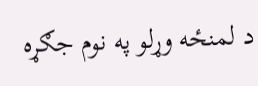د لمنځه وړلو په نوم جګړه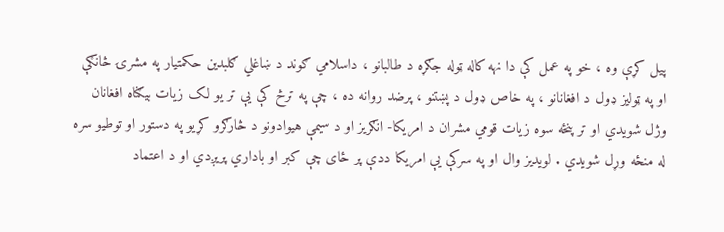پیل کړې وه ، خو په عمل کې دا نهه کاله ټوله جګړه د طالبانو ، داسلامي ګوند د ښاغلي ګلبدین حکمتیار په مشرۍ څانګې او په ټولیز ډول د افغانانو ، په خاص ډول د پښتنو ، پرضد روانه ده ، چې په ترڅ کې یې تر یو لک زیات بیګناه افغانان وژل شویدي او تر پنځه سوه زیات قومي مشران د امریکا- انګریز او د سیمې هیوادونو د څارګرو کړیو په دستور او توطیو سره له منځه وړل شویدي . لویدیز وال او په سرکې یې امریکا ددې پر ځای چې کبر او باداري پریږدي او د اعتماد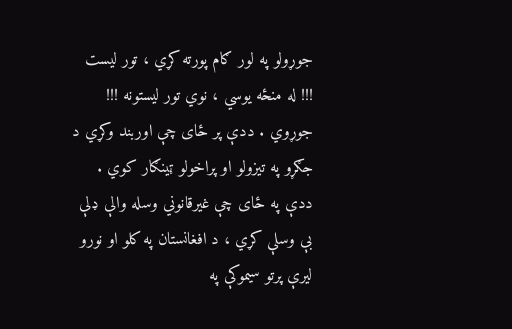جوړولو په لور ګام پورته کړي ، تور لیست !!! له منځه یوسي ، نوي تور لیستونه !!! جوړوي . ددې پر ځای چې اوربند وکړي د جګړو په تیزولو او پراخولو ټینګار کوي . ددې په ځای چې غیرقانوني وسله والې ډلې بې وسلې کړي ، د افغانستان په کلو او نورو لیرې پرتو سیموکې په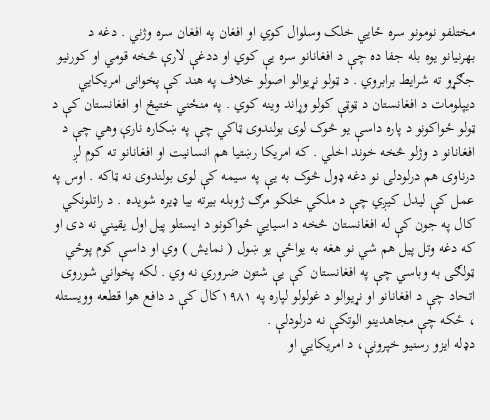مختلفو نومونو سره ځایي خلک وسلوال کوي او افغان په افغان سره وژني . دغه د بهرنیانو یوه بله جفا ده چې د افغانانو سره یې کوي او ددغې لارې څخه قومي او کورنیو جګړو ته شرایط برابروي . د ټولو نړیوالو اصولو خلاف په هند کې پخوانی امریکایي دیپلومات د افغانستان د ټوټې کولو وړاند وینه کوي . په منځني ختیځ او افغانستان کې د ټولو ځواکونو د پاره داسې یو څوک لوی بولندوی ټاکي چې په ښکاره نارې وهي چې د افغانانو د وژلو څخه خوند اخلي . که امریکا رښتیا هم انسانیت او افغانانو ته کوم لږ درناوی هم درلودلی نو دغه ډول څوک به یې په سیمه کې لوی بولندوی نه ټاکه . اوس په عمل کې لیدل کیږي چې د ملکي خلکو مرګ ژوبله بیرته بیا ډیره شویده . د راتلونکي کال په جون کې له افغانستان څخه د اسیایي ځواکونو د ایستلو پیل اول یقیني نه دی او که دغه وتل پیل هم شي نو هغه به یواځې یو ښول ( نمایش ) وي او داسې کوم پوځي ټولګی به وباسي چې په افغانستان کې یې شتون ضروري نه وي . لکه پخواني شوروی اتحاد چې د افغانانو او نړیوالو د غولولو لپاره په ۱۹۸۱کال کې د دافع هوا قطعه وویستله ، ځکه چې مجاهدینو الوتکې نه درلودلې .
دډله ایزو رسنیو خپرونې، د امریکایي او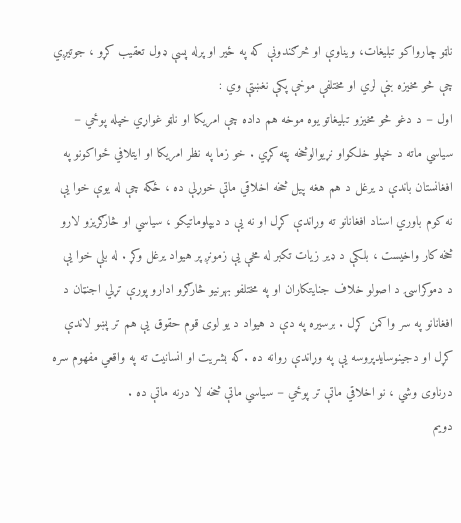ناټو چارواکو تبلیغات، ویناوې او څرګندونې که په ځیر او پرله پسې ډول تعقیب کړو ، جوتیږي چې څو مخیزه بڼې لري او مختلفې موخې پکې نغښتې وي :
اول – د دغو څو مخیزو تبلیغاتو یوه موخه هم داده چې امریکا او ناټو غواړي خپله پوځي – سیاسي ماته د خپلو خلکواو نړیوالوڅخه پټه کړي . خو زما په نظر امریکا او ایتلافي ځواکونو په افغانستان باندې د یرغل د هم هغه پیل څخه اخلاقي ماتې خوړلې ده ، ځکه چې له یوې خوا یې نه کوم باوري اسناد افغانانو ته وړاندې کړل او نه یې د دیپلوماتیکو ، سیاسي او څارګریزو لارو څخه کار واخیست ، بلکې د ډیر زیات تکبر له مخې یې زمونږ پر هیواد یرغل وکړ . له بلې خوا یې د دموکراسۍ د اصولو خلاف جنایتکاران او په مختلفو بهرنیو څارګرو ادارو پورې تړلي اجنټان د افغانانو په سر واکمن کړل . برسیره په دې د هیواد د یو لوی قوم حقوق یې هم تر پښو لاندې کړل او دجینوسایدپروسه یې په وړاندې روانه ده .که بشریت او انسانیت ته په واقعي مفهوم سره درناوی وشي ، نو اخلاقي ماتې تر پوځي – سیاسي ماتې څخه لا درنه ماتې ده .
دویم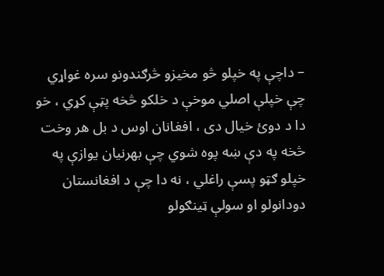– داچې په خپلو څو مخیزو څرګندونو سره غواړي چې خپلې اصلي موخې د خلکو څخه پټې کړي ، خو دا د دوئ خیال دی ، افغانان اوس د بل هر وخت څخه په دې ښه پوه شوي چې بهرنیان یوازې په خپلو ګټو پسې راغلي ، نه دا چې د افغانستان دودانولو او سولې ټینګولو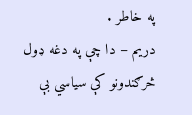په خاطر .
دریم – دا چې په دغه ډول څرګندونو کې سیاسي بې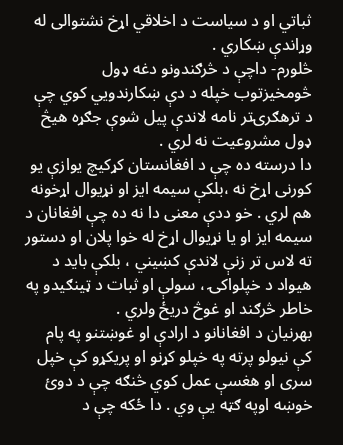ثباتي او د سیاست د اخلاقي اړخ نشتوالی له وړاندې ښکاري .
څلورم- داچې د څرګندونو دغه ډول څومخیزتوب خپله د دې ښکارندویي کوي چې د ترهګرۍتر نامه لاندې پیل شوې جګړه هیڅ ډول مشروعیت نه لري .
دا درسته ده چې د افغانستان کړکیچ یوازې یو کورنی اړخ نه ،بلکې سیمه ایز او نړیوال اړخونه هم لري . خو ددې معنی دا نه ده چې افغانان د سیمه ایز او یا نړیوال اړخ له خوا پلان او دستور ته لاس تر زنې لاندې کښیني ، بلکې باید د هیواد د خپلواکۍ ، سولې او ثبات د ټینګیدو په خاطر څرګند او غوڅ دریځ ولري .
بهرنیان د افغانانو د ارادې او غوښتنو په پام کې نیولو پرته په خپلو کړنو او پریکړو کې خپل سری او هغسې عمل کوي څنګه چې د دوئ خوښه اوپه ګټه یې وي . دا ځکه چې د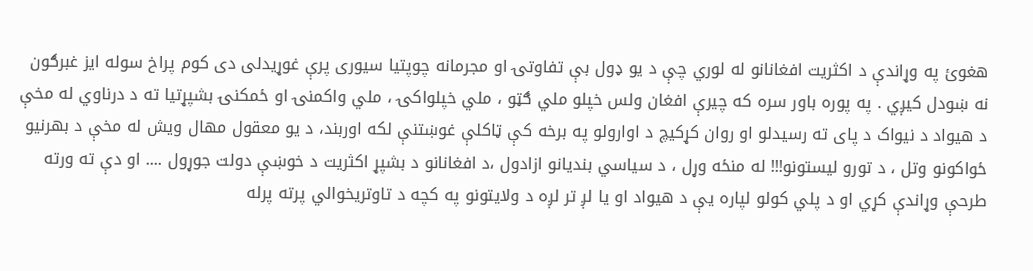هغوئ په وړاندې د اکثریت افغانانو له لوري چې د یو ډول بې تفاوتۍ او مجرمانه چوپتیا سیوری پرې غوړیدلی دی کوم پراخ سوله ایز غبرګون نه ښودل کیږي . په پوره باور سره که چیرې افغان ولس خپلو ملي ګټو ، ملي خپلواکۍ ، ملي واکمنۍ او ځمکنۍ بشپړتیا ته د درناوي له مخې د هیواد د نیواک د پای ته رسیدلو او روان کړکیچ د اوارولو په برخه کې ټاکلې غوښتنې لکه اوربند، د یو معقول مهال ویش له مخې د بهرنیو ځواکونو وتل ، د تورو لیستونو!!! له منځه وړل ، د سیاسي بندیانو ازادول ،د افغانانو د بشپړ اکثریت د خوښې دولت جوړول .... او دې ته ورته طرحې وړاندې کړي او د پلي کولو لپاره یې د هیواد او یا لږ تر لږه د ولایتونو په کچه د تاوتریخوالي پرته پرله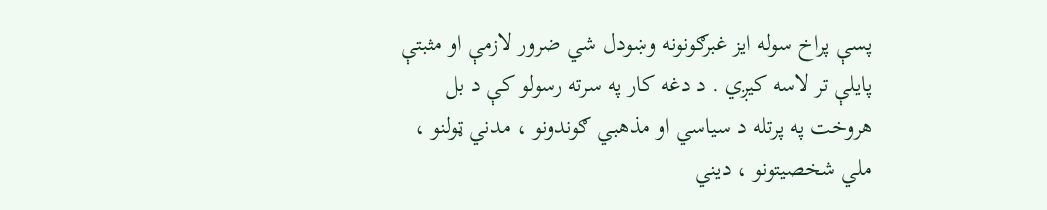پسې پراخ سوله ایز غبرګونونه وښودل شي ضرور لازمې او مثبتې پایلې تر لاسه کیږي . د دغه کار په سرته رسولو کې د بل هروخت په پرتله د سیاسي او مذهبي ګوندونو ، مدني ټولنو ، ملي شخصیتونو ، دیني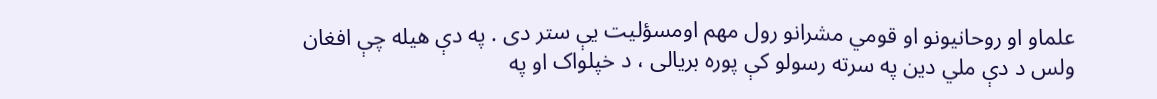علماو او روحانیونو او قومي مشرانو رول مهم اومسؤلیت یې ستر دی . په دې هیله چې افغان ولس د دې ملي دین په سرته رسولو کې پوره بریالی ، د خپلواک او په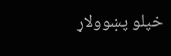خپلو پښوولاړ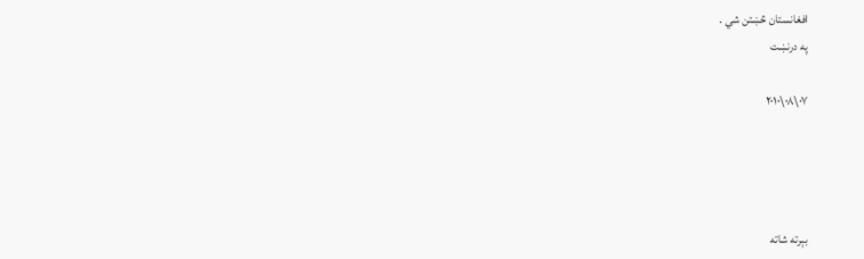افغانستان څښتن شي .
په درنښت

۰۷\۰۸\۲۰۱۰




بېرته شاته